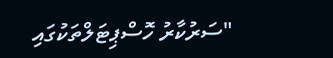"ސަރުކާރު ހޮސްޕިޓަލްތަކުގައި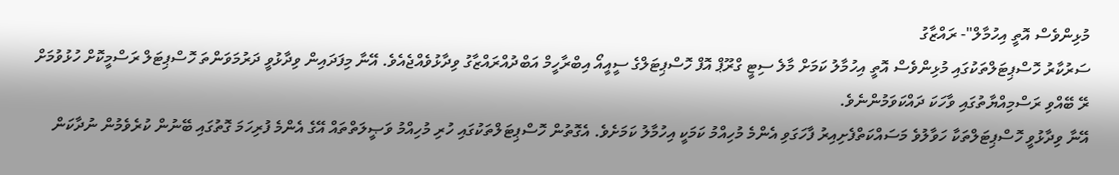މުޅިންވެސް އޮތީ އިހުމާލް"- ރައްޒާގު
ސަރުކާރު ހޮސްޕިޓަލްތަކުގައި މުޅިންވެސް އޮތީ އިހުމާލު ކަމަށް މާލެ ސިޓީ ގްރޫޕް އޮފް ހޮސްޕިޓަލްގެ ސީއީއޯ އިބްރާހީމް އަބްދުއްރައްޒާގު ވިދާޅުވެއްޖެއެވެ. އޭނާ މިފަދައިން ވިދާޅުވީ ދަރުމަވަންތަ ހޮސްޕިޓަލް ރަސްމީކޮށް ހުޅުވުމަށް ރޭ ބޭއްވި ރަސްމިއްޔާތުގައި ވާހަކަ ދައްކަވަމުންނެވެ.
އޭނާ ވިދާޅުވީ ހޮސްޕިޓަލްތަކާ ހަވާލުވެ މަސައްކަތްފެށިއިރު ފާހަގަވި އެންމެ މުހިއްމު ކަމަކީ އިހުމާލު ކަމަށެވެ. އެގޮތުން ހޮސްޕިޓަލްތަކުގައި ހުރި މުހިއްމު ވަޞީލަތްތައް އޭގެ އެންމެ ފުރިހަމަ ގޮތުގައި ބޭނުން ކުރެވެމުން ނުދާކަން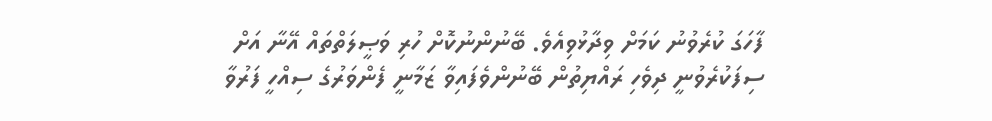ފާހަގަ ކުރެވުނު ކަމަށް ވިދާޅުވިއެވެ. ބޭނުންނުކޮށް ހުރި ވަޞީލަތްތައް އޭނާ އަށް ސިފަކުރެވުނީ ދިވެހި ރައްޔިތުން ބޭނުންވެފައިވާ ޒަމާނީ ފެންވަރުގެ ސިއްހީ ފަރުވާ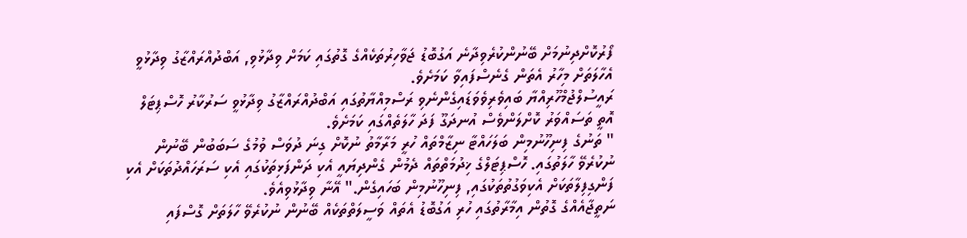ފޯރުކޮށްދިނުމަށް ބޭނުންކުރެވިދާނެ އަގުބޮޑު ޖަވާހިރުތަކެއްގެ ގޮތުގައި ކަމަށް ވިދާޅުވި, އަބްދުއްރައްޒާގު ވިދާޅުވީ އެހާލަތަށް މިހާރު އެތަން ގެނެސްފައިވާ ކަމަށެވެ.
ރައީސުލްޖުމްހޫރިއްޔާ ބައިވެރިވެވަޑައިގެންނެވި ރަސްމިއްޔާތުގައި އަބްދުއްރައްޒާގު ވިދާޅުވީ ސަރުކާރު ހޮސްޕިޓަލް އޮތީ ތަސައްވަރު ކޮށްލަންވެސް އުނދަގޫ ފަދަ ހާލަތެއްގައި ކަމަށެވެ.
" ތަނުގެ ފިނިހޫނުމިން ބަލަހައްޓާ ނިޒާމްތައް ހުރީ މަރާމާތު ނުކޮށް ގިނަ ދުވަސް ވުމުގެ ސަބަބުން ބޭނުން ނުކުރެވޭ ހާލަތުގައި. ހޮސްޕިޓަލްގެ ޚިދުމަތްތައް ދެމުން ގެންދިޔައީ އެކި ދަންފަޅިތަކުގައި އެކި ސަރަހައްދުތަކަށް އެކި ފަންގިފިލާތަކަށް އެކިވަގުތުތަކުގައި, ފިނިހޫނުމިން ބަހައިގެން." އޭނާ ވިދާޅުވިއެވެ.
ނަތީޖާއެއްގެ ގޮތުން އިމާރާތުގައި ހުރި އަގުބޮޑު އެތައް ވަސީލަތްތަކެއް ބޭނުން ނުކުރެވޭ ހާލަތަށް ގޮސްފައި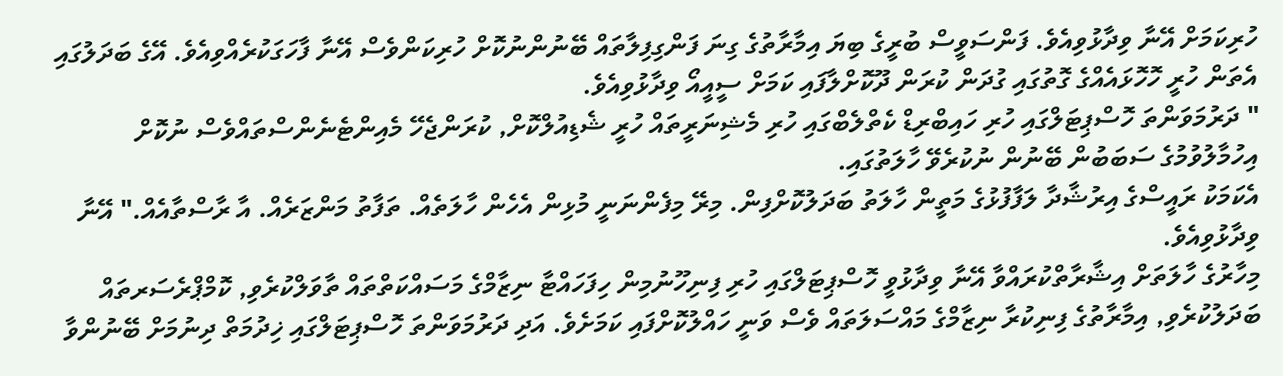ހުރިކަމަށް އޭނާ ވިދާޅުވިއެވެ. ފަންސަވީސް ބުރީގެ ބިޔަ އިމާރާތުގެ ގިނަ ފަންގިފިލާތައް ބޭނުންނުކޮށް ހުރިކަންވެސް އޭނާ ފާހަގަކުރެއްވިއެވެ. އޭގެ ބަދަލުގައި އެތަން ހުރީ ހޮހޮޅައެއްގެ ގޮތުގައި ގުދަން ކުރަން ދޫކޮށްލާފައި ކަމަށް ސީއީއޯ ވިދާޅުވިއެވެ.
" ދަރުމަވަންތަ ހޮސްޕިޓަލްގައި ހުރި ހައިބްރިޑް ކެތްލެބްގައި ހުރި މެޝިނަރީތައް ހުރީ ޝެޑިއުލްކޮށް, ކުރަންޖެހޭ މެއިންޓެނެންސްތައްވެސް ނުކޮށް އިހުމާލުވުމުގެ ސަބަބުން ބޭނުން ނުކުރެވޭ ހާލަތުގައި.
އެކަމަކު ރައީސްގެ އިރުޝާދާ ލަފާފުޅުގެ މަތީން ހާލަތު ބަދަލުކޮށްފިން. މިރޭ މިފެންނަނީ މުޅިން އެހެން ހާލަތެއް. ތަފާތު މަންޒަރެއް. އާ ރާސްތާއެއް." އޭނާ ވިދާޅުވިއެވެ.
މިހާރުގެ ހާލަތަށް އިޝާރާތްކުރައްވާ އޭނާ ވިދާޅުވީ ހޮސްޕިޓަލްގައި ހުރި ފިނިހޫނުމިން ހިފަހައްޓާ ނިޒާމްގެ މަސައްކަތްތައް ތާވަލްކުރެވި, ކޮމްޕްރެސަރތައް ބަދަލުކުރެވި, އިމާރާތުގެ ފިނިކުރާ ނިޒާމްގެ މައްސަލަތައް ވެސް ވަނީ ހައްލުކޮށްފައި ކަމަށެވެ. އަދި ދަރުމަވަންތަ ހޮސްޕިޓަލްގައި ޚިދުމަތް ދިނުމަށް ބޭނުންވާ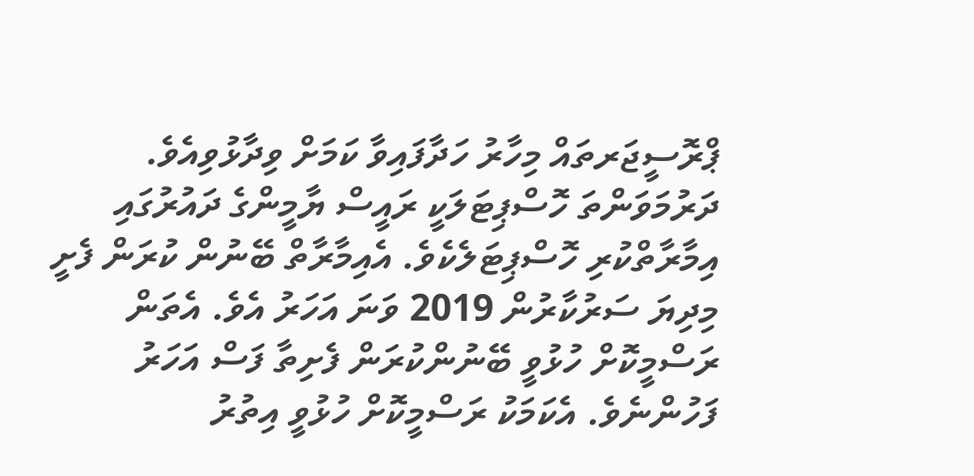ޕްރޮސީޖަރތައް މިހާރު ހަދާފައިވާ ކަމަށް ވިދާޅުވިއެވެ.
ދަރުމަވަންތަ ހޮސްޕިޓަލަކީ ރައީސް ޔާމީންގެ ދައުރުގައި އިމާރާތްކުރި ހޮސްޕިޓަލެކެވެ. އެއިމާރާތް ބޭނުން ކުރަން ފެށީ މިދިޔަ ސަރުކާރުން 2019 ވަނަ އަހަރު އެވެ. އެތަން ރަސްމީކޮށް ހުޅުވީ ބޭނުންކުރަން ފެށިތާ ފަސް އަހަރު ފަހުންނެވެ. އެކަމަކު ރަސްމީކޮށް ހުޅުވީ އިތުރު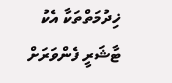ޚިދުމަތްތަކާ އެކު ޓާޝަރީ ފެންވަރަށް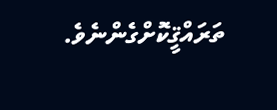ތަރައްޤީކޮށްގެންނެވެ.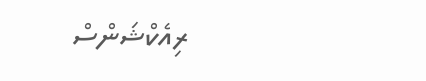ރިއެކްޝަންސް